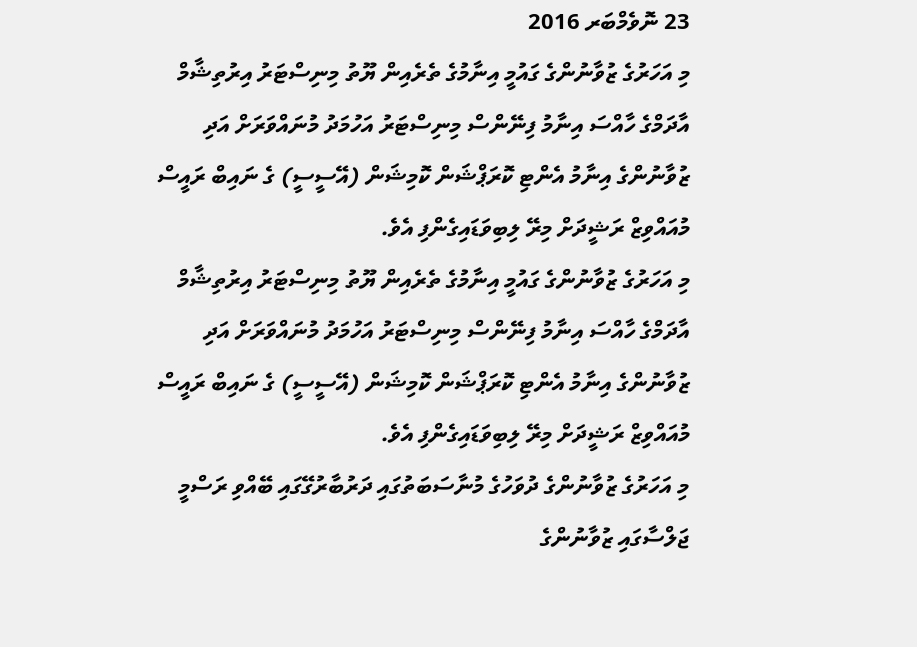23 ނޮވެމްބަރ 2016
މި އަހަރުގެ ޒުވާނުންގެ ގައުމީ އިނާމުގެ ތެރެއިން ޔޫތު މިނިސްޓަރު އިރުތިޝާމް އާދަމްގެ ހާއްސަ އިނާމު ފިނޭންސް މިނިސްޓަރު އަހުމަދު މުނައްވަރަށް އަދި ޒުވާނުންގެ އިނާމު އެންޓި ކޮރަޕްޝަން ކޮމިޝަން (އޭސީސީ) ގެ ނައިބް ރައީސް މުއައްވިޒް ރަޝީދަށް މިރޭ ލިބިވަޑައިގެންފި އެވެ.
މި އަހަރުގެ ޒުވާނުންގެ ގައުމީ އިނާމުގެ ތެރެއިން ޔޫތު މިނިސްޓަރު އިރުތިޝާމް އާދަމްގެ ހާއްސަ އިނާމު ފިނޭންސް މިނިސްޓަރު އަހުމަދު މުނައްވަރަށް އަދި ޒުވާނުންގެ އިނާމު އެންޓި ކޮރަޕްޝަން ކޮމިޝަން (އޭސީސީ) ގެ ނައިބް ރައީސް މުއައްވިޒް ރަޝީދަށް މިރޭ ލިބިވަޑައިގެންފި އެވެ.
މި އަހަރުގެ ޒުވާނުންގެ ދުވަހުގެ މުނާސަބަތުގައި ދަރުބާރުގޭގައި ބޭއްވި ރަސްމީ ޖަލްސާގައި ޒުވާނުންގެ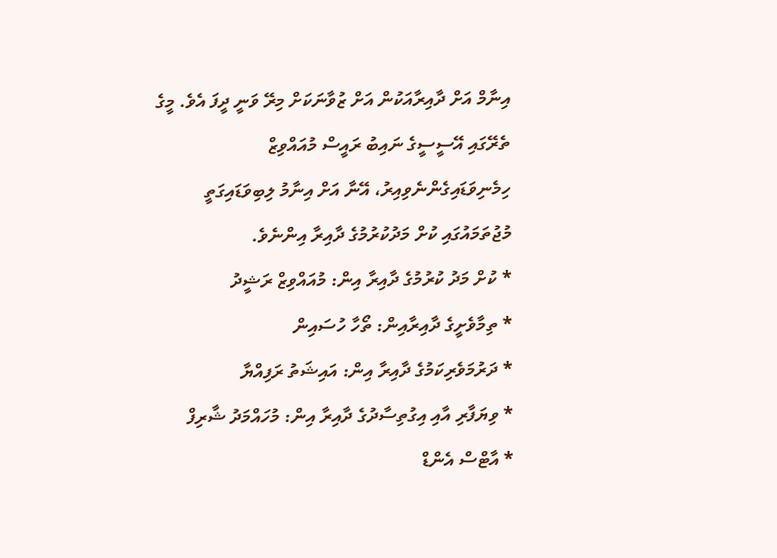އިނާމް އަށް ދާއިރާއަކުން އަށް ޒުވާނަކަށް މިރޭ ވަނީ ދީފަ އެވެ. މީގެ ތެރޭގައި އޭސީސީގެ ނައިބު ރައީސް މުއައްވިޒް ހިމެނިވަޑައިގެންނެވިއިރު، އޭނާ އަށް އިނާމު ލިބިވަޑައިގަތީ މުޖުތަމައުގައި ކުށް މަދުކުރުމުގެ ދާއިރާ އިންނެވެ.
* ކުށް މަދު ކުރުމުގެ ދާއިރާ އިން: މުއައްވިޒް ރަޝީދު
* ތިމާވެށީގެ ދާއިރާއިން: ތޯހާ ހުސައިން
* ދަރުމަވެރިކަމުގެ ދާއިރާ އިން: އައިޝަތު ރަފިއްޔާ
* ވިޔަފާރި އާއި އިގުތިސާދުގެ ދާއިރާ އިން: މުހައްމަދު ޝާރިފް
* އާޓްސް އެންޑް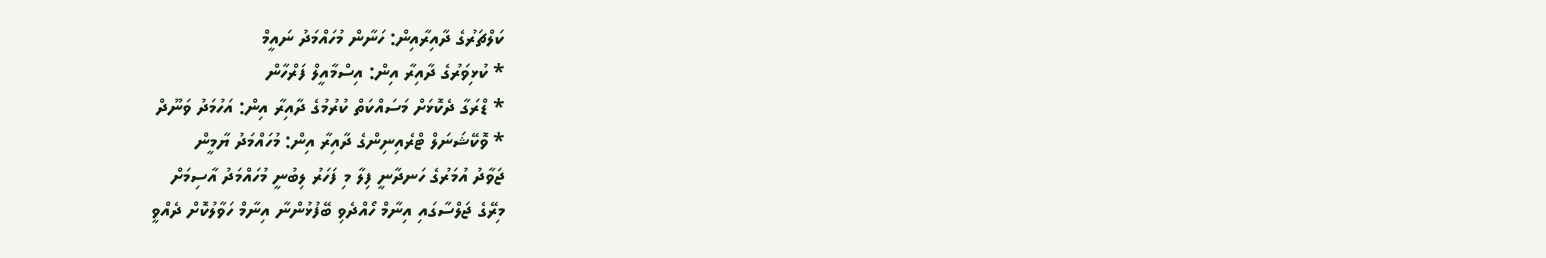ކަލްޗަރުގެ ދާއިރާއިން: ހަނާން މުހައްމަދު ނައީމް
* ކުޅިވަރުގެ ދާއިރާ އިން: އިސްމާއީލް ފަރްހާން
* ޑްރަގާ ދެކޮޅަށް މަސައްކަތް ކުރުމުގެ ދާއިރާ އިން: އަހުމަދު ވަނޫދް
* ވޮކޭޝަނަލް ޓްރެއިނިންގެ ދާއިރާ އިން: މުހައްމަދު ޔާމީން
ޖަވާދު އުމަރުގެ ހަނދާނީ ފިލާ މި ފަހަރު ލިބުނީ މުހައްމަދު އާސިމަށް
މިރޭގެ ޖަލްސާގައި އިނާމް ހޯއްދެވި ބޭފުޅުންނާ އިނާމް ހަވާލުކޮށް ދެއްވީ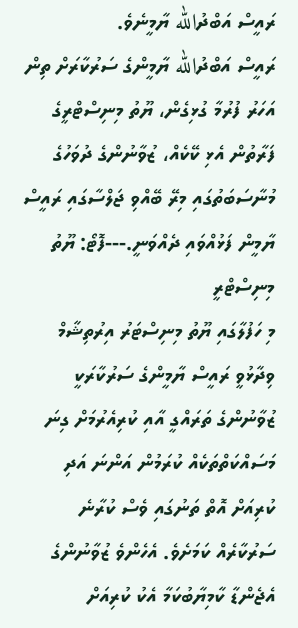ރައީސް އަބްދުالله ޔާމީނެވެ.
ރައީސް އަބްދުالله ޔާމީންގެ ސަރުކާރަށް ތިން އަހަރު ފުރުމާ ގުޅިގެން، ޔޫތު މިނިސްޓްރީގެ ފަރާތުން އެޅި ކޭކެއް، ޒުވާނުންގެ ދުވަހުގެ މުނާސަބަތުގައި މިރޭ ބޭއްވި ޖަލްސާގައި ރައީސް ޔާމީން ފަޅުއްވައި ދެއްވަނީ.---ފޮޓޯ: ޔޫތު މިނިސްޓްރީ
މި ހަފުލާގައި ޔޫތު މިނިސްޓަރު އިރުތިޝާމް ވިދާޅުވީ ރައީސް ޔާމީންގެ ސަރުކާރަކީ ޒުވާނުންގެ ތަރައްގީ އާއި ކުރިއެރުމަށް ގިނަ މަސައްކަތްތަކެއް ކުރަމުން އަންނަ އަދި ކުރިއަށް އޮތް ތަނުގައި ވެސް ކުރާނެ ސަރުކާރެއް ކަމަށެވެ. އެހެންވެ ޒުވާނުންގެ އެޖެންޑާ ކާމިޔާބުކަމާ އެކު ކުރިއަށް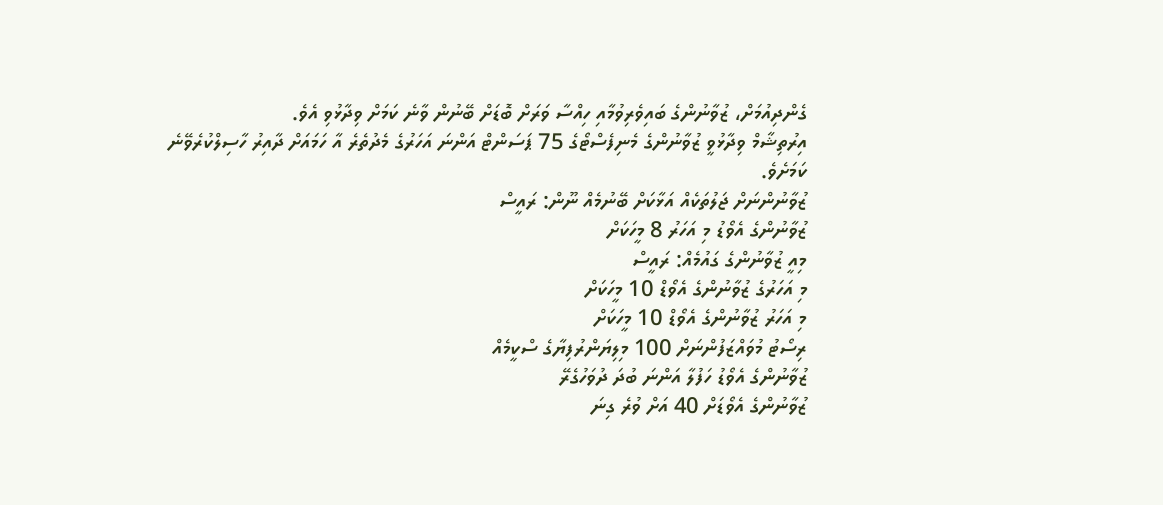ގެންދިއުމަށް، ޒުވާނުންގެ ބައިވެރިވުމާއި ހިއްސާ ވަރަށް ބޮޑަށް ބޭނުން ވާނެ ކަމަށް ވިދާޅުވި އެވެ.
އިރުތިޝާމް ވިދާޅުވީ ޒުވާނުންގެ މެނިފެސްޓޯގެ 75 ޕަސަންޓް އަންނަ އަހަރުގެ މެދުތެރެ އާ ހަމައަށް ދާއިރު ހާސިލްކުރެވޭނެ ކަމަށެވެ.
ޒުވާނުންނަށް ޖަލުތަކެއް އަޅާކަށް ބޭނުމެއް ނޫން: ރައީސް
ޒުވާނުންގެ އެވޯޑު މި އަހަރު 8 މީހަކަށް
މިއީ ޒުވާނުންގެ ގައުމެއް: ރައީސް
މި އަހަރުގެ ޒުވާނުންގެ އެވޯޑް 10 މީހަކަށް
މި އަހަރު ޒުވާނުންގެ އެވޯޑް 10 މީހަކަށް
ރިސޯޓު މުވައްޒަފުންނަށް 100 މިލިޔަންރުފިޔާގެ ސްކީމެއް
ޒުވާނުންގެ އެވޯޑު ހަފުލާ އަންނަ ބުދަ ދުވަހުގެރޭ
ޒުވާނުންގެ އެވޯޑަށް 40 އަށް ވުރެ ގިނަ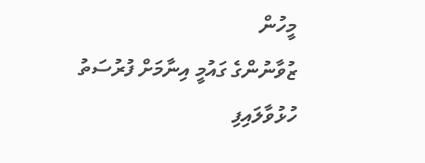މީހުން
ޒުވާނުންގެ ގައުމީ އިނާމަށް ފުރުސަތު ހުޅުވާލައިފި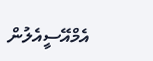އެމްއޭސީއެލުން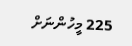225 މީހުންނަށް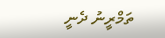ތަމްރީނު ދެނީ